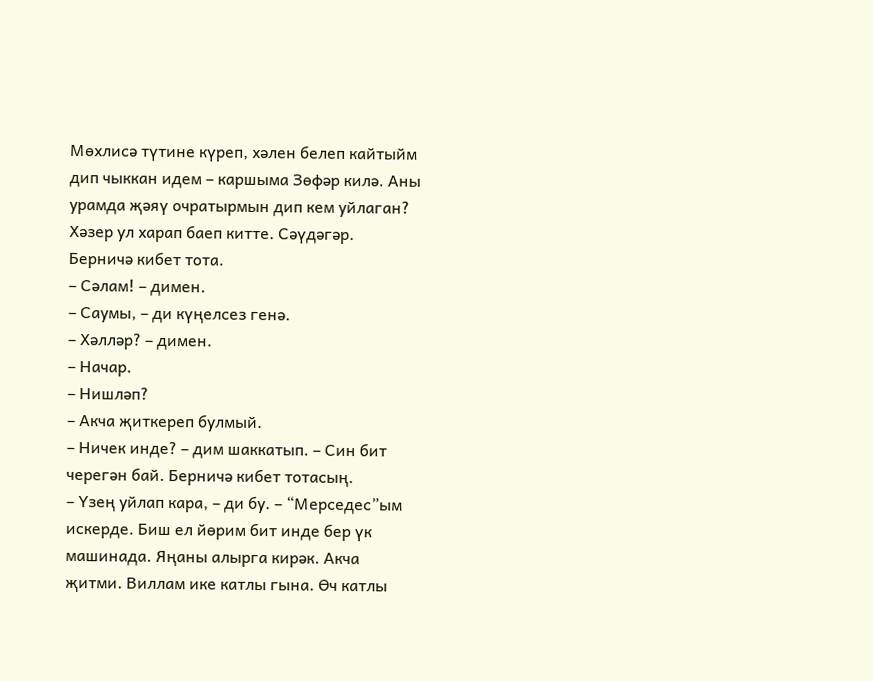Мөхлисә түтине күреп, хәлен белеп кайтыйм дип чыккан идем – каршыма Зөфәр килә. Аны урамда җәяү очратырмын дип кем уйлаган? Хәзер ул харап баеп китте. Сәүдәгәр. Берничә кибет тота.
– Сәлам! – димен.
– Саумы, – ди күңелсез генә.
– Хәлләр? – димен.
– Начар.
– Нишләп?
– Акча җиткереп булмый.
– Ничек инде? – дим шаккатып. – Син бит черегән бай. Берничә кибет тотасың.
– Үзең уйлап кара, – ди бу. – “Мерседес”ым искерде. Биш ел йөрим бит инде бер үк машинада. Яңаны алырга кирәк. Акча җитми. Виллам ике катлы гына. Өч катлы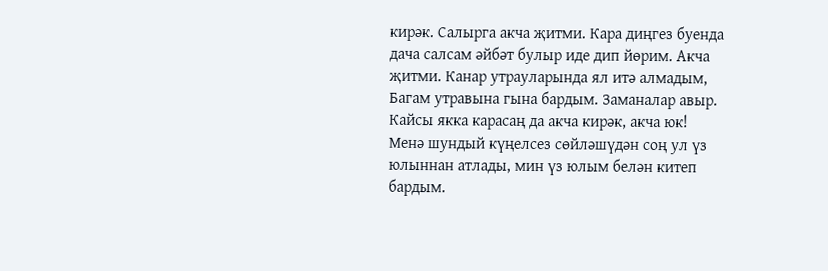кирәк. Салырга акча җитми. Кара диңгез буенда дача салсам әйбәт булыр иде дип йөрим. Акча җитми. Канар утрауларында ял итә алмадым, Багам утравына гына бардым. Заманалар авыр. Кайсы якка карасаң да акча кирәк, акча юк!
Менә шундый күңелсез сөйләшүдән соң ул үз юлыннан атлады, мин үз юлым белән китеп бардым.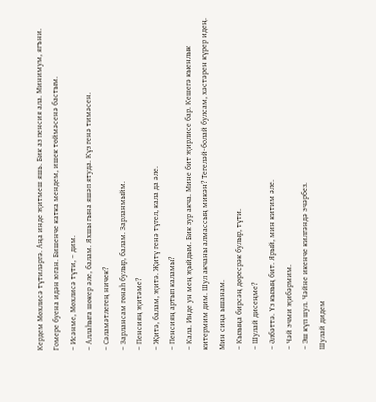Кердем Мөхлисә түтиләргә. Аңа инде җитмеш яшь. Бик аз пенсия ала. Минимум, ягъни. Гомере буена идән юган. Бишенче катка мендем, ишек төймәсенә бастым.
– Исәнме, Мөхлисә түти, – дим.
– Аллаһыга шөкер әле, балам. Яхшы гына яшәп ятуда. Күз генә тимәсен.
– Сәламәтлегең ничек?
– Зарлансам гөнаһ булыр, балам. Зарланмыйм.
– Пенсияң җитәме?
– Җитә, балам, җитә. Җитү генә түгел, кала да әле.
– Пенсияң артып каламы?
– Кала. Инде ун мең җыйдым. Бик зур акча. Мине бит җирлисе бар. Кешегә кыенлык китермим дим. Шул акчаны алмассың микән? Тегеләй-болай булсам, хәстәрен күрер идең. Мин сиңа ышанам.
– Кызыңа бирсәң дөресрәк булыр, түти.
– Шулай дисеңме?
– Әлбәттә. Үз кызың бит. Ярый, мин китим әле.
– Чәй эчми җибәрмим.
– Эш күп шул. Чәйне икенче килгәндә эчәрбез.
Шулай дидем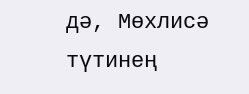дә, Мөхлисә түтинең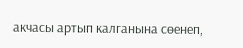акчасы артып калганына сөенеп,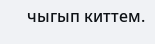чыгып киттем.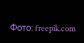Фото: freepik.com